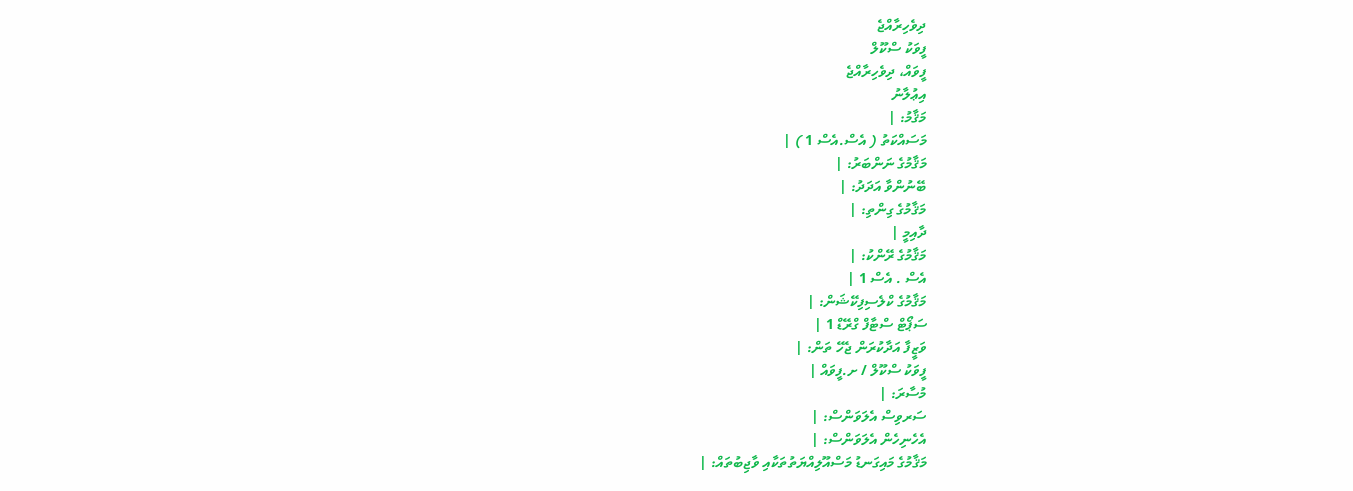ދިވެހިރާއްޖެ
ފީވަކު ސްކޫލް
ފީވައް، ދިވެހިރާއްޖެ
އިޢުލާނު
މަޤާމު: |
މަސައްކަތު ( އެސް.އެސް 1 ) |
މަޤާމުގެ ނަންބަރު: |
ބޭނުންވާ އަދަދު: |
މަޤާމުގެ ގިންތި: |
ދާއިމީ |
މަޤާމުގެ ރޭންކު: |
އެސް . އެސް 1 |
މަޤާމުގެ ކްލެސިފިކޭޝަން: |
ސަޕޯޓް ސްޓާފް ގްރޭޑް 1 |
ވަޒީފާ އަދާކުރަން ޖެހޭ ތަން: |
ފީވަކު ސްކޫލް / ށ.ފީވައް |
މުސާރަ: |
ސަރވިސް އެލަވަންސް: |
އެހެނިހެން އެލަވަންސް: |
މަޤާމުގެ މައިގަނޑު މަސްއޫލިއްޔަތުތަކާއި ވާޖިބުތައް: |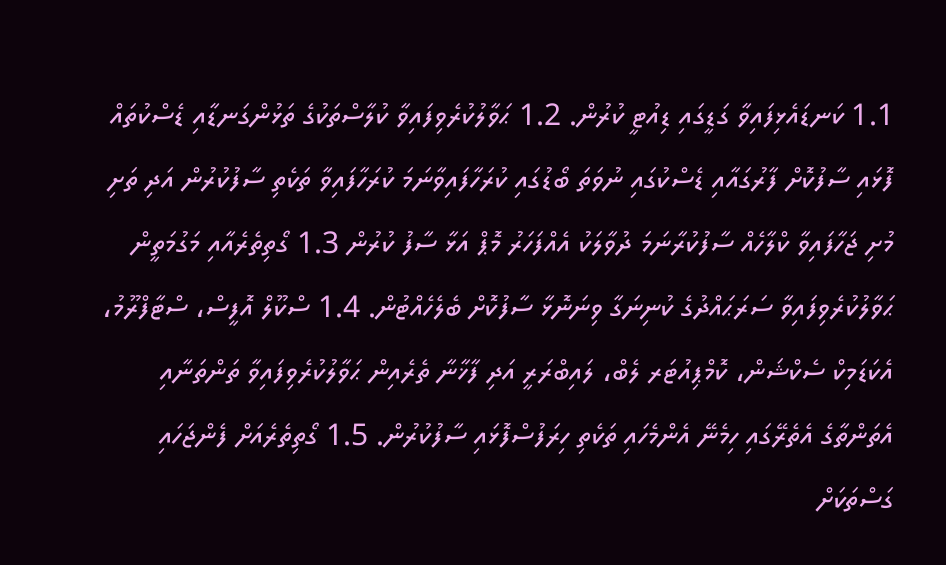1.1 ކަނޑައެޅިފައިވާ ގަޑީގައި ޑިއުޓީ ކުރުން. 1.2 ޙަވާލުކުރެވިފައިވާ ކުލާސްތަކުގެ ތަޅުންގަނޑާއި ޑެސްކުތައް ފޮޅައި ސާފުކޮށް ފާރުގައާއި ޑެސްކުގައި ނުވަތަ ބޯޑުގައި ކުރަހާފައިވާނަމަ ކުރަހާފައިވާ ތަކެތި ސާފުކުރުން އަދި ތަށި މުށި ޖަހާފައިވާ ކްލާހެއް ސާފުކުރާނަމަ ދުވާލަކު އެއްފަހަރު މޮޕް އަޅާ ސާފު ކުރުން 1.3 ގޯތިތެރެއާއި މަގުމަތީން ޙަވާލުކުރެވިފައިވާ ސަރަޙައްދުގެ ކުނިނަގާ ވިނަނޮޅާ ސާފުކޮށް ބެލެހެއްޓުން. 1.4 ސްކޫލް އޮފީސް، ސްޓާފްރޫމު، އެކަޑަމިކް ސެކްޝަން، ކޮމްޕިއުޓަރ ލެބް، ލައިބްރަރީ އަދި ފާޚާނާ ތެރެއިން ޙަވާލުކުރެވިފައިވާ ތަންތަނާއި އެތަންތާގެ އެތެރޭގައި ހިމެނޭ އެންމެހައި ތަކެތި ހިރަފުސްފޮޅައި ސާފުކުރުން. 1.5 ގޯތިތެރެއަށް ފެންޖަހައި ގަސްތަކަށް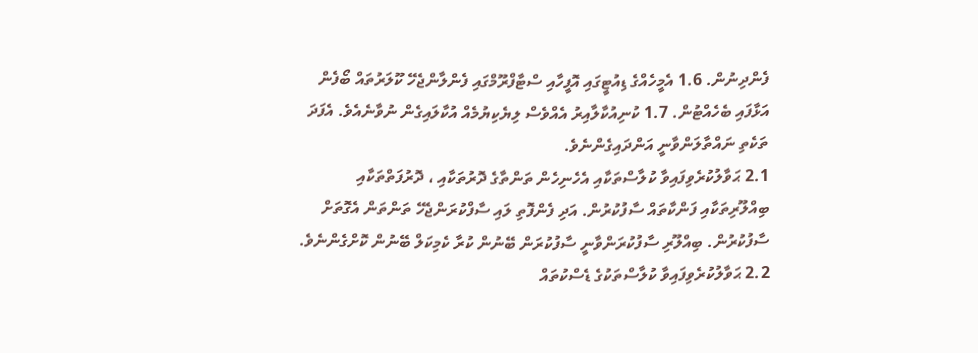ފެންދިނުން. 1.6 އެމީހެއްގެ ޑިއުޓީގައި އޮފީހާއި ސްޓާފްރޫމްގައި ފެންލާންޖެހޭ ކޫލަރުތައް ބޯފެން އަޅާފައި ބެހެއްޓުން. 1.7 ކުނިއުކާލާއިރު އެއްވެސް ލިޔެކިޔުމެއް އުކާލައިގެން ނުވާނެއެވެ. އެފަދަ ތަކެތި ނައްތާލަންވާނީ އަންދައިގެންނެވެ.
2.1 ޙަވާލުކުރެވިފައިވާ ކުލާސްތަކާއި އެހެނިހެން ތަންތާގެ ދޮރުތަކާއި ، ދޮރުފަތްތަކާއި ބިއްލޫރިތަކާއި ފަންކާތައް ސާފުކުރުން. އަދި ފެންފޮތި ލައި ސާފްކުރަންޖެހޭ ތަންތަން އެގޮތަށް ސާފުކުރުން. ބިއްލޫރި ސާފުކުރަންވާނީ ސާފުކުރަން ބޭނުން ކުރާ ކެމިކަލް ބޭނުން ކޮށްގެންނެވެ. 2.2 ޙަވާލުކުރެވިފައިވާ ކުލާސްތަކުގެ ޑެސްކުތައް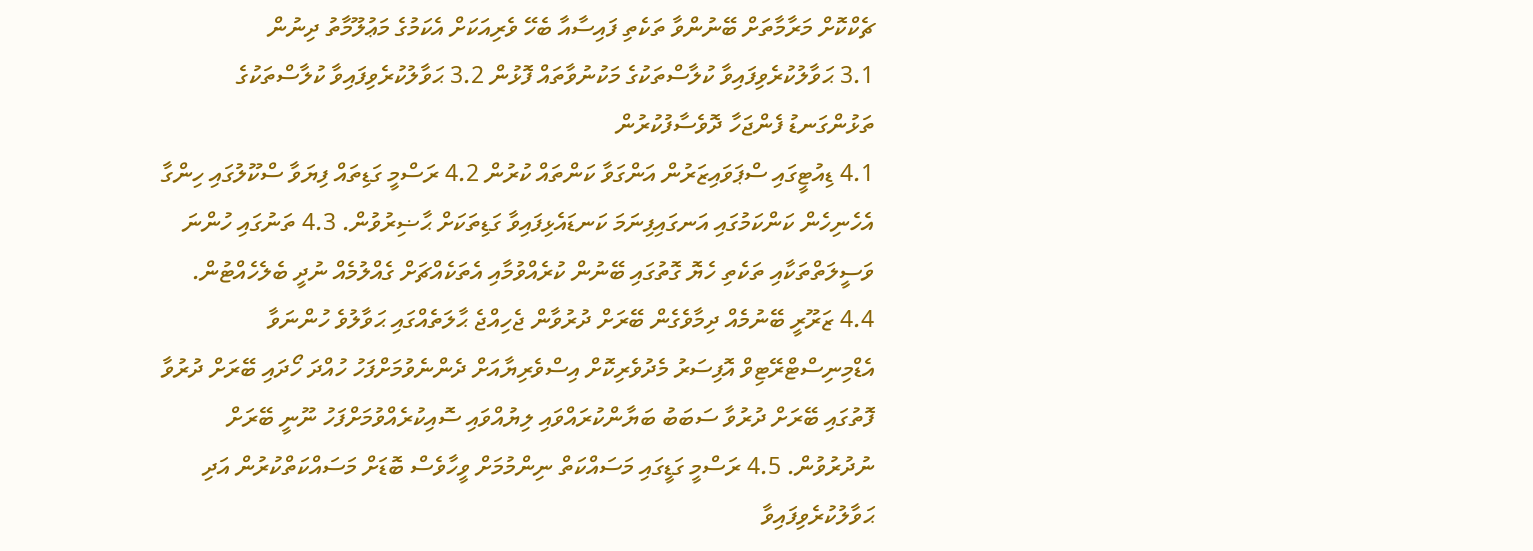ޗެކްކޮށް މަރާމާތަށް ބޭނުންވާ ތަކެތި ފައިސާއާ ބެހޭ ވެރިއަކަށް އެކަމުގެ މަޢުލޫމާތު ދިނުން
3.1 ޙަވާލުކުރެވިފައިވާ ކުލާސްތަކުގެ މަކުނުވާތައް ފޮޅުން 3.2 ޙަވާލުކުރެވިފައިވާ ކުލާސްތަކުގެ ތަޅުންގަނޑު ފެންޖަހާ ދޮވެސާފުކުރުން
4.1 ޑިއުޓީގައި ސްޕަވައިޒަރުން އަންގަވާ ކަންތައް ކުރުން 4.2 ރަސްމީ ގަޑިތައް ފިޔަވާ ސްކޫލުގައި ހިންގާ އެހެނިހެން ކަންކަމުގައި އަނގައިފިނަމަ ކަނޑައެޅިފައިވާ ގަޑިތަކަށް ޙާޟިރުވުން. 4.3 ތަނުގައި ހުންނަ ވަސީލަތްތަކާއި ތަކެތި ހެޔޮ ގޮތުގައި ބޭނުން ކުރެއްވުމާއި އެތަކެއްޗަށް ގެއްލުމެއް ނުދީ ބެލެހެއްޓުން. 4.4 ޒަރޫރީ ބޭނުމެއް ދިމާވެގެން ބޭރަށް ދުރުވާން ޖެހިއްޖެ ޙާލަތެއްގައި ޙަވާލުވެ ހުންނަވާ އެޑްމިނިސްޓްރޭޓިވް އޮފިސަރު މެދުވެރިކޮށް އިސްވެރިޔާއަށް ދެންނެވުމަށްފަހު ހުއްދަ ހޯދައި ބޭރަށް ދުރުވާ ފޮތުގައި ބޭރަށް ދުރުވާ ސަބަބު ބަޔާންކުރައްވައި ލިޔުއްވައި ސޮއިކުރެއްވުމަށްފަހު ނޫނީ ބޭރަށް ނުދުރުވުން. 4.5 ރަސްމީ ގަޑީގައި މަސައްކަތް ނިންމުމަށް ވީހާވެސް ބޮޑަށް މަސައްކަތްކުރުން އަދި ޙަވާލުކުރެވިފައިވާ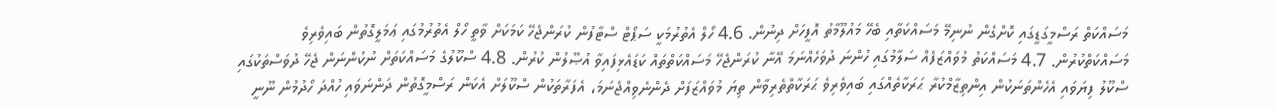މަސައްކަތް ރަސްމީގަޑީގައި ކޮށްގެން ނުނިމޭ މަސައްކަތާއި ބެހޭ މައުލޫމާތު އޮފީހަށް ދިނުން. 4.6 ހޯލް އެތުރުމަކީ ސަޕޯޓް ސްޓާފުން ކުރަންޖެހޭ ކަމަކަށް ވާތީ ހޯލް އެތުރުމުގައި ޢަމަލީގޮތުން ބައިވެރިވެ މަސައްކަތްކުރުން. 4.7 މަސައްކަތު މުވައްޒަފެއް ސަލާމުގައި ހުންނަ ދުވަހެއްނަމަ އޭނާ ކުރަންޖެހޭ މަސައްކަތްތައް ކަޑައެޅިފައިވާ އުޞޫލުން ކުރުން. 4.8 ސްކޫލުގެ މަސައްކަތަށް ނުކުންނަން ޖެހޭ ދުވަސްތަކުގައި ސްކޫލު ފިޔަވައި އެހެންތަނަކުން އިންތިޒާމްކުރާ ޙަރަކާތެއްގައި ބައިވެރިވެ ޙަރަކާތްތެރިވާން ތިޔަ މުވައްޒަފަށް ދެންނެވިއްޖެނަމަ، އެފަރާތަކުން ސްކޫލަށް އެކަން ރަސްމީގޮތުން ދަންނަވައި ހުއްދަ ހޯދުމުން ނޫނީ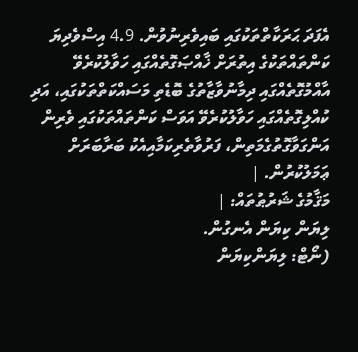އެފަދަ ޙަރަކާތްތަކުގައި ބައިވެރިނުވުން. 4.9 އިސްވެދިޔަ ކަންތައްތަކުގެ އިތުރަށް ޚާއްޞަގޮތެއްގައި ހަވާލުކުރެވޭ އާއްމުގޮތެއްގައި ދިމާނުވާޒާތުގެ ބޮޑެތި މަސައްކަތްތަކުގައި، އަދި ކުއްލިގޮތެއްގައި ހަވާލުކުރެވޭ އަވަސް ކަންތައްތަކުގައި ވެރިން އަންގަވާގޮތުގެމަތިން، ފަރުވާތެރިކަމާއިއެކު ބަރާބަރަށް ޢަމަލުކުރުން. |
މަޤާމުގެ ޝަރުޠުތައް: |
ލިޔަން ކިޔަން އެނގުން.
(ނޯޓް: ލިޔަންކިޔަން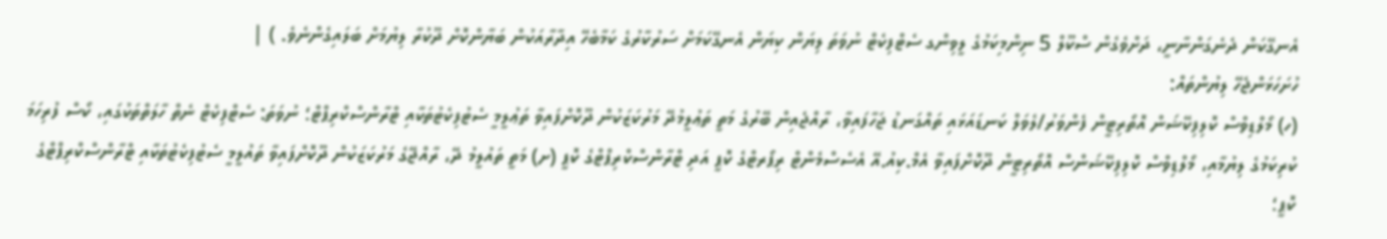އެނގޭކަން ދެނެގަންނާނީ، ދަށްވެގެން ސްކޫލް 5 ނިންމިކަމުގެ ލީވިންގ ސެޓްފިކެޓް ނުވަތަ ލިޔަން ކިޔަން އެނގޭކަމަށް ސަރުކާރުގެ ކަމާބެހޭ އިދާރާއަކުން ބަޔާންކޮށް ދޫކުރާ ލިޔުމަށް ބަލައިގެންނެވެ. ) |
ހުށަހަޅަންޖެހޭ ލިޔުންތައް:
(ހ) މޯލްޑިވްސް ކޮލިފިކޭޝަން އޮތޯރިޓީން ފެންވަރު/ލެވަލް ކަނޑައަޅައި ތައްގަނޑު ޖަހާފައިވާ، ރާއްޖެއިން ބޭރުގެ މަތީ ތަޢުލީމުދޭ މަރުކަޒަކުން ދޫކޮށްފައިވާ ތަޢުލީމީ ސެޓުފިކެޓުތަކާއި ޓްރާންސްކްރިޕްޓް؛ ނުވަތަ: ސެޓްފިކެޓް ނެތް ހާލަތްތަކުގައި، ކޯސް ފުރިހަމަ ކުރިކަމުގެ ލިޔުމާއި، މޯލްޑިވްސް ކޮލިފިކޭޝަންސް އޮތޯރިޓީން ދޫކޮށްފައިވާ އެމް.ކިއު.އޭ އެސެސްމެންޓް ރިޕޯރޓްގެ ކޮޕީ އަދި ޓްރާންސްކްރިޕްޓްގެ ކޮޕީ (ށ) މަތީ ތައުލީމު ދޭ، ރާއްޖޭގެ މަރުކަޒަކުން ދޫކޮށްފައިވާ ތައުލީމީ ސެޓުފިކެޓުތަކާއި ޓްރާންސްކްރިޕްޓްގެ ކޮޕީ؛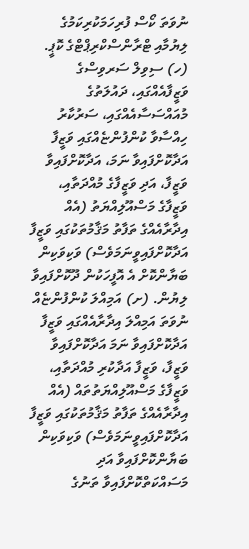ނުވަތަ ކޯސް ފުރިހަމަކުރިކަމުގެ ލިޔުމާއި ޓްރާންސްކްރިޕްޓްގެ ކޮޕީ.
(ހ) ސިވިލް ސަރވިސްގެ ވަޒީފާއެއްގައި، ދައުލަތުގެ މުއައްސަސާއެއްގައި، ސަރުކާރު ހިއްސާވާ ކުންފުންޏެއްގައި ވަޒީފާ އަދާކޮށްފައިވާ ނަމަ، އަދާކޮށްފައިވާ ވަޒީފާ، އަދި ވަޒީފާގެ މުއްދަތާއި، ވަޒީފާގެ މަސްއޫލިއްޔަތު (އެއް އިދާރާއެއްގެ ތަފާތު މަޤާމުތަކުގައި ވަޒީފާ އަދާކޮށްފައިވީނަމަވެސް) ވަކިވަކިން ބަޔާންކޮށް އެ އޮފީހަކުން ދޫކޮށްފައިވާ ލިޔުން. (ށ) އަމިއްލަ ކުންފުންޏެއް ނުވަތަ އަމިއްލަ އިދާރާއެއްގައި ވަޒީފާ އަދާކޮށްފައިވާ ނަމަ އަދާކޮށްފައިވާ ވަޒީފާ، ވަޒީފާ އަދާކުރި މުއްދަތާއި، ވަޒީފާގެ މަސްއޫލިއްޔަތުތައް (އެއް އިދާރާއެއްގެ ތަފާތު މަޤާމުތަކުގައި ވަޒީފާ އަދާކޮށްފައިވީނަމަވެސް) ވަކިވަކިން ބަޔާންކޮށްފައިވާ އަދި މަސައްކަތްކޮށްފައިވާ ތަނުގެ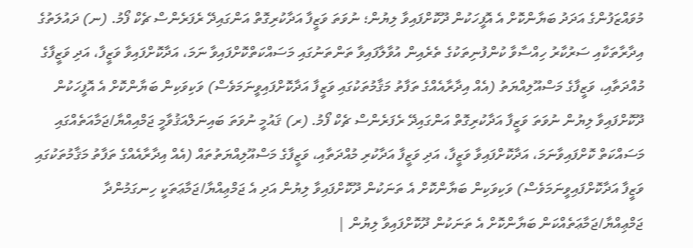މުވައްޒަފުންގެ އަދަދު ބަޔާންކޮށް އެ އޮފީހަކުން ދޫކޮށްފައިވާ ލިޔުން؛ ނުވަތަ ވަޒީފާ އަދާކުރިގޮތް އަންގައިދޭ ރެފަރެންސް ޗެކް ފޯމު. (ނ) ދައުލަތުގެ އިދާރާތަކާއި ސަރުކާރު ހިއްސާވާ ކުންފުނިތަކުގެ ތެރެއިން އުވާލާފައިވާ ތަންތަނުގައި މަސައްކަތްކޮށްފައިވާ ނަމަ، އަދާކޮށްފައިވާ ވަޒީފާ، އަދި ވަޒީފާގެ މުއްދަތާއި، ވަޒީފާގެ މަސްއޫލިއްޔަތު (އެއް އިދާރާއެއްގެ ތަފާތު މަޤާމުތަކުގައި ވަޒީފާ އަދާކޮށްފައިވީނަމަވެސް) ވަކިވަކިން ބަޔާންކޮށް އެ އޮފީހަކުން ދޫކޮށްފައިވާ ލިޔުން ނުވަތަ ވަޒީފާ އަދާކުރިގޮތް އަންގައިދޭ ރެފަރެންސް ޗެކް ފޯމު. (ރ) ޤައުމީ ނުވަތަ ބައިނަލްއަޤުވާމީ ޖަމްއިއްޔާ/ޖަމާއަތެއްގައި މަސައްކަތް ކޮށްފައިވާނަމަ، އަދާކޮށްފައިވާ ވަޒީފާ، އަދި ވަޒީފާ އަދާކުރި މުއްދަތާއި، ވަޒީފާގެ މަސްއޫލިއްޔަތުތައް (އެއް އިދާރާއެއްގެ ތަފާތު މަޤާމުތަކުގައި ވަޒީފާ އަދާކޮށްފައިވީނަމަވެސް) ވަކިވަކިން ބަޔާންކޮށް އެ ތަނަކުން ދޫކޮށްފައިވާ ލިޔުން އަދި އެ ޖަމްޢިއްޔާ/ޖަމާޢަތަކީ ހިނގަމުންދާ ޖަމްޢިއްޔާ/ޖަމާޢަތެއްކަން ބަޔާންކޮށް އެ ތަނަކުން ދޫކޮށްފައިވާ ލިޔުން |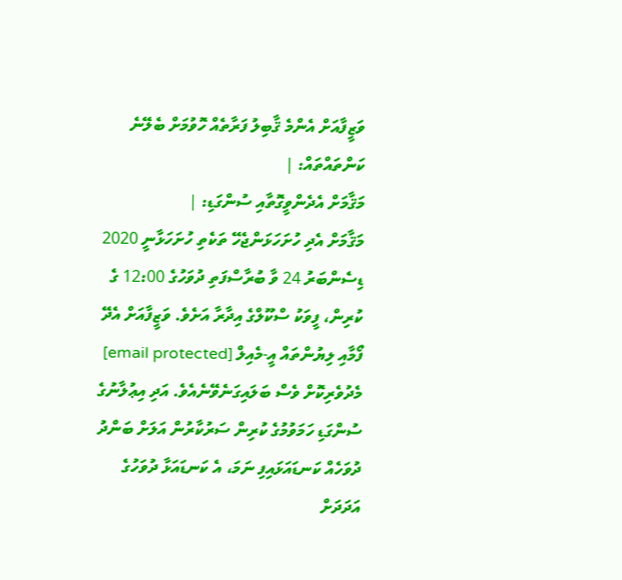ވަޒީފާއަށް އެންމެ ޤާބިލު ފަރާތެއް ހޮވުމަށް ބެލޭނެ ކަންތައްތައް: |
މަޤާމަށް އެދެންވީގޮތާއި ސުންގަޑި: |
މަޤާމަށް އެދި ހުށަހަޅަންޖެހޭ ތަކެތި ހުށަހަޅާނީ 2020 ޑިސެންބަރު 24 ވާ ބުރާސްފަތި ދުވަހުގެ 12:00 ގެ ކުރިން، ފީވަކު ސްކޫލްގެ އިދާރާ އަށެވެ. ވަޒީފާއަށް އެދޭ ފޯމާއި ލިޔުންތައް އީ-މެއިލް [email protected] މެދުވެރިކޮށް ވެސް ބަލައިގަނެވޭނެއެވެ. އަދި އިޢުލާނުގެ ސުންގަޑި ހަމަވުމުގެ ކުރިން ސަރުކާރުން އަލަށް ބަންދު ދުވަހެއް ކަނޑައަޅައިފި ނަމަ، އެ ކަނޑައަޅާ ދުވަހުގެ އަދަދަށް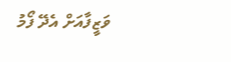ވަޒީފާއަށް އެދޭ ފޯމު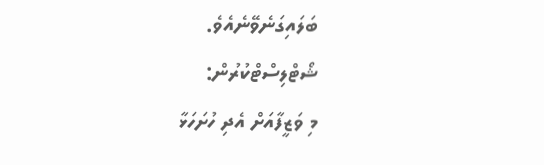ބަލައިގަނެވޭނެއެވެ.
ޝޯޓްލިސްޓްކުރުން:
މި ވަޒީފާއަށް އެދި ހުށަހަޅާ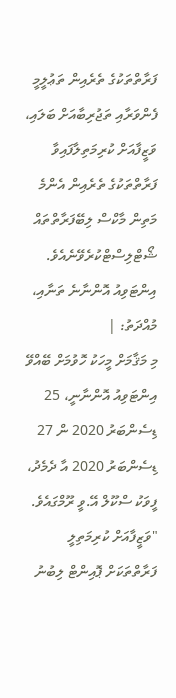ފަރާތްތަކުގެ ތެރެއިން ތަޢުލީމީ ފެންވަރާއި ތަޖުރިބާއަށް ބަލައި، ވަޒީފާއަށް ކުރިމަތިލާފައިވާ ފަރާތްތަކުގެ ތެރެއިން އެންމެ މަތިން މާކްސް ލިބޭފަރާތްތައް ޝޯޓްލިސްޓްކުރެވޭނެއެވެ.
އިންޓަވިއު އޮންނާނެ ތަނާއި، މުއްދަތު: |
މި މަޤާމަށް މީހަކު ހޮވުމަށް ބޭއްވޭ އިންޓަވިއު އޮންނާނީ، 25 ޑިސެންބަރު 2020 ން 27 ޑިސެންބަރު 2020 އާ ދެމެދު، ފީވަކު ސްކޫލް އޭ.ވީ ރޫމްގައެވެ.
"ވަޒީފާއަށް ކުރިމަތިލީ ފަރާތްތަކަށް ޕޮއިންޓް ލިބުނު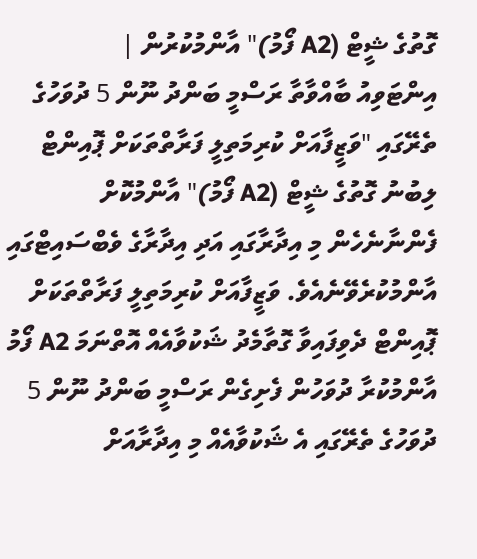ގޮތުގެ ޝީޓް (A2 ފޯމު)" އާންމުކުރުން |
އިންޓަވިއު ބާއްވާތާ ރަސްމީ ބަންދު ނޫން 5 ދުވަހުގެ ތެރޭގައި "ވަޒީފާއަށް ކުރިމަތިލީ ފަރާތްތަކަށް ޕޮއިންޓް ލިބުނު ގޮތުގެ ޝީޓް (A2 ފޯމު)" އާންމުކޮށް ފެންނާނެހެން މި އިދާރާގައި އަދި އިދާރާގެ ވެބްސައިޓްގައި އާންމުކުރެވޭނެއެވެ. ވަޒީފާއަށް ކުރިމަތިލީ ފަރާތްތަކަށް ޕޮއިންޓް ދެވިފައިވާ ގޮތާމެދު ޝަކުވާއެއް އޮތްނަމަ A2 ފޯމު އާންމުކުރާ ދުވަހުން ފެށިގެން ރަސްމީ ބަންދު ނޫން 5 ދުވަހުގެ ތެރޭގައި އެ ޝަކުވާއެއް މި އިދާރާއަށް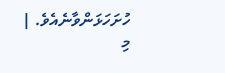ހުށަހަޅަންވާނެއެވެ. |
މި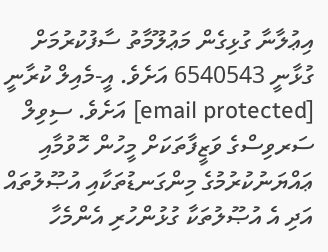އިޢުލާނާ ގުޅިގެން މަޢުލޫމާތު ސާފުކުރުމަށް ގުޅާނީ 6540543 އަށެވެ. އީ-މެއިލް ކުރާނީ [email protected] އަށެވެ. ސިވިލް ސަރވިސްގެ ވަޒީފާތަކަށް މީހުން ހޮވުމާއި ޢައްޔަނުކުރުމުގެ މިންގަނޑުތަކާއި އުޞޫލުތައް އަދި އެ އުޞޫލުތަކާ ގުޅުންހުރި އެންމެހާ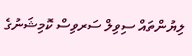ލިޔުންތައް ސިވިލް ސަރވިސް ކޮމިޝަނުގެ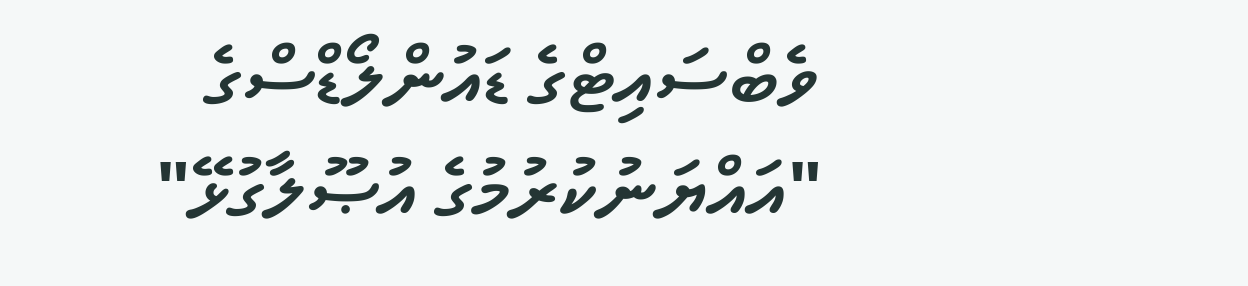ވެބްސައިޓްގެ ޑައުންލޯޑްސްގެ "އައްޔަނުކުރުމުގެ އުޞޫލާގުޅޭ"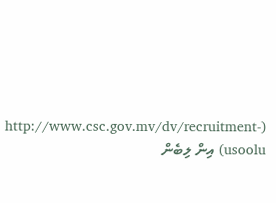(http://www.csc.gov.mv/dv/recruitment-usoolu) އިން ލިބެން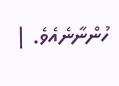ހުންނާނެއެވެ. |